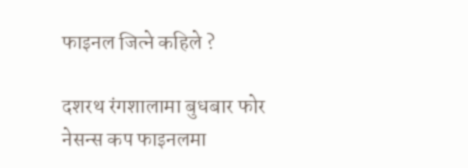फाइनल जित्ने कहिले ?

दशरथ रंगशालामा बुधबार फोर नेसन्स कप फाइनलमा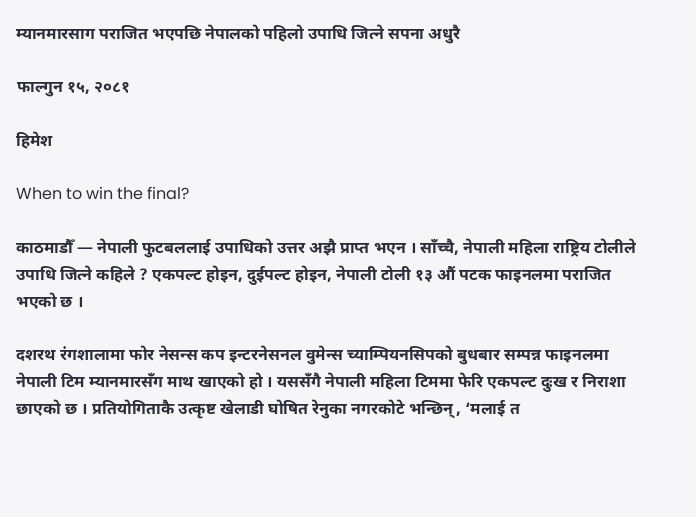म्यानमारसाग पराजित भएपछि नेपालको पहिलो उपाधि जित्ने सपना अधुरै

फाल्गुन १५, २०८१

हिमेश

When to win the final?

काठमाडौँ — नेपाली फुटबललाई उपाधिको उत्तर अझै प्राप्त भएन । साँच्चै, नेपाली महिला राष्ट्रिय टोलीले उपाधि जित्ने कहिले ? एकपल्ट होइन, दुईपल्ट होइन, नेपाली टोली १३ औं पटक फाइनलमा पराजित भएको छ ।

दशरथ रंगशालामा फोर नेसन्स कप इन्टरनेसनल वुमेन्स च्याम्पियनसिपको बुधबार सम्पन्न फाइनलमा नेपाली टिम म्यानमारसँग माथ खाएको हो । यससँगै नेपाली महिला टिममा फेरि एकपल्ट दुःख र निराशा छाएको छ । प्रतियोगिताकै उत्कृष्ट खेलाडी घोषित रेनुका नगरकोटे भन्छिन्, ‘मलाई त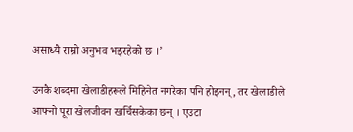असाध्यै राम्रो अनुभव भइरहेको छ ।’

उनकै शब्दमा खेलाडीहरूले मिहिनेत नगरेका पनि होइनन्, तर खेलाडीले आफ्नो पूरा खेलजीवन खर्चिसकेका छन् । एउटा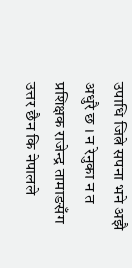उपाधि जित्ने सपना भने अझै अधुरै छ । न रेनुका न त प्रशिक्षक राजेन्द्र तामाङसँग उत्तर छैन कि नेपालले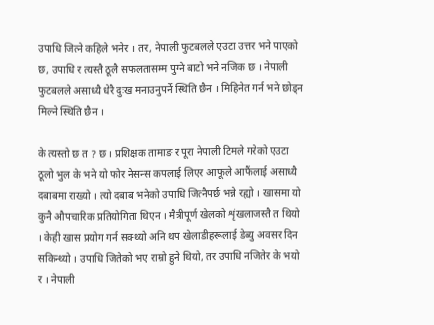उपाधि जित्ने कहिले भनेर । तर, नेपाली फुटबलले एउटा उत्तर भने पाएको छ, उपाधि र त्यस्तै ठूलै सफलतासम्म पुग्ने बाटो भने नजिक छ । नेपाली फुटबलले असाध्यै धेरै दुःख मनाउनुपर्ने स्थिति छैन । मिहिनेत गर्न भने छोड्न मिल्ने स्थिति छैन ।

के त्यस्तो छ त ? छ । प्रशिक्षक तामाङ र पूरा नेपाली टिमले गरेको एउटा ठूलो भुल के भने यो फोर नेसन्स कपलाई लिएर आफूले आफैंलाई असाध्यै दबाबमा राख्यो । त्यो दबाब भनेको उपाधि जित्नैपर्छ भन्ने रह्यो । खासमा यो कुनै औपचारिक प्रतियोगिता थिएन । मैत्रीपूर्ण खेलको शृंखलाजस्तै त थियो । केही खास प्रयोग गर्न सक्थ्यो अनि थप खेलाडीहरूलाई डेब्यु अवसर दिन सकिन्थ्यो । उपाधि जितेको भए राम्रो हुने थियो, तर उपाधि नजितेर के भयो र । नेपाली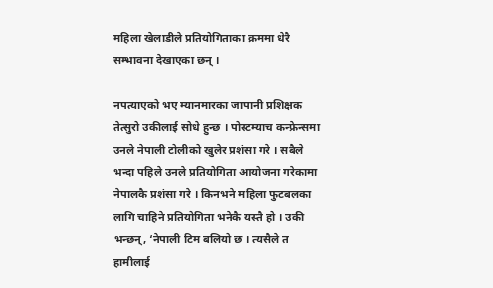महिला खेलाडीले प्रतियोगिताका क्रममा धेरै सम्भावना देखाएका छन् ।

नपत्याएको भए म्यानमारका जापानी प्रशिक्षक तेत्सुरो उकीलाई सोधे हुन्छ । पोस्टम्याच कन्फ्रेन्समा उनले नेपाली टोलीको खुलेर प्रशंसा गरे । सबैले भन्दा पहिले उनले प्रतियोगिता आयोजना गरेकामा नेपालकै प्रशंसा गरे । किनभने महिला फुटबलका लागि चाहिने प्रतियोगिता भनेकै यस्तै हो । उकी भन्छन्, ‘नेपाली टिम बलियो छ । त्यसैले त हामीलाई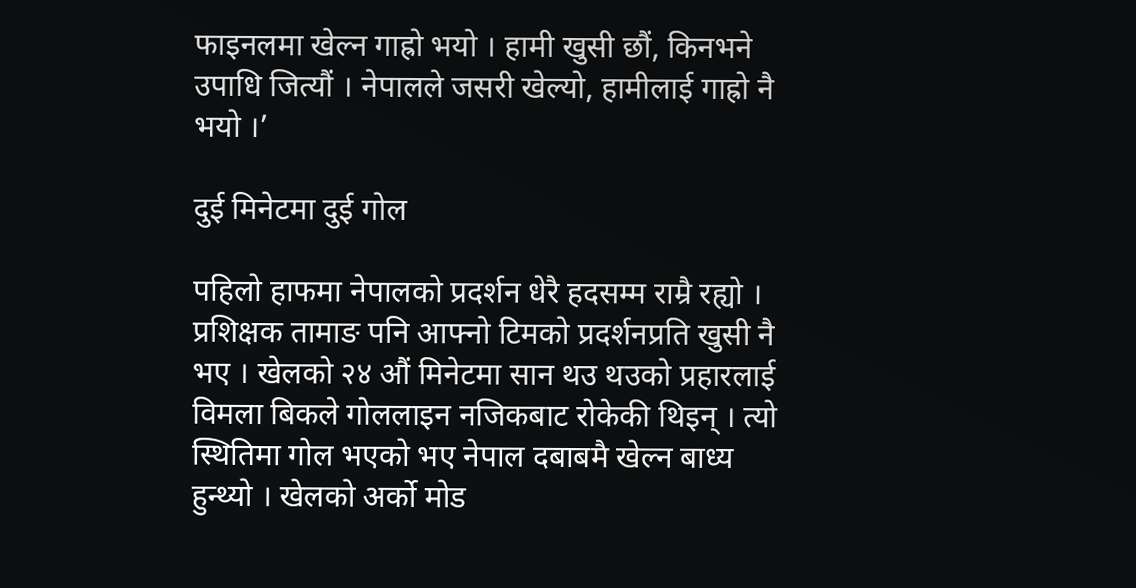फाइनलमा खेल्न गाह्रो भयो । हामी खुसी छौं, किनभने उपाधि जित्यौं । नेपालले जसरी खेल्यो, हामीलाई गाह्रो नै भयो ।’

दुई मिनेटमा दुई गोल

पहिलो हाफमा नेपालको प्रदर्शन धेरै हदसम्म राम्रै रह्यो । प्रशिक्षक तामाङ पनि आफ्नो टिमको प्रदर्शनप्रति खुसी नै भए । खेलको २४ औं मिनेटमा सान थउ थउको प्रहारलाई विमला बिकले गोललाइन नजिकबाट रोकेकी थिइन् । त्यो स्थितिमा गोल भएको भए नेपाल दबाबमै खेल्न बाध्य हुन्थ्यो । खेलको अर्को मोड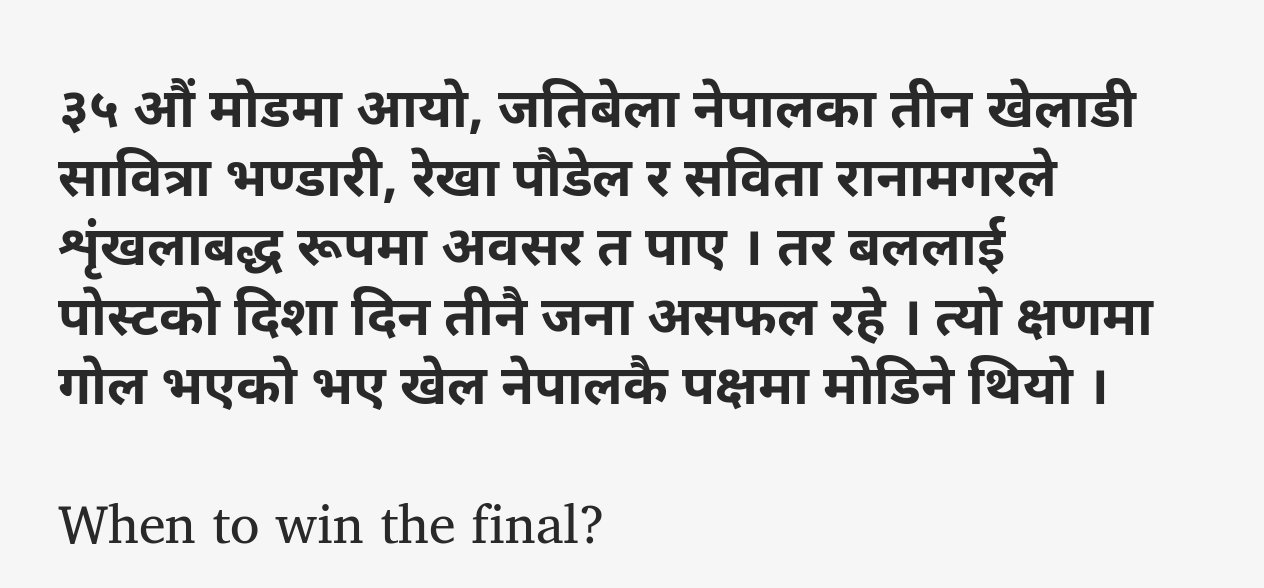३५ औं मोडमा आयो, जतिबेला नेपालका तीन खेलाडी सावित्रा भण्डारी, रेखा पौडेल र सविता रानामगरले शृंखलाबद्ध रूपमा अवसर त पाए । तर बललाई पोस्टको दिशा दिन तीनै जना असफल रहे । त्यो क्षणमा गोल भएको भए खेल नेपालकै पक्षमा मोडिने थियो ।

When to win the final?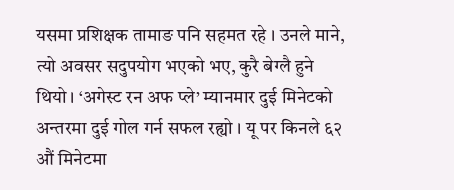यसमा प्रशिक्षक तामाङ पनि सहमत रहे । उनले माने, त्यो अवसर सदुपयोग भएको भए, कुरै बेग्लै हुने थियो । ‘अगेस्ट रन अफ प्ले’ म्यानमार दुई मिनेटको अन्तरमा दुई गोल गर्न सफल रह्यो । यू पर किनले ६२ औं मिनेटमा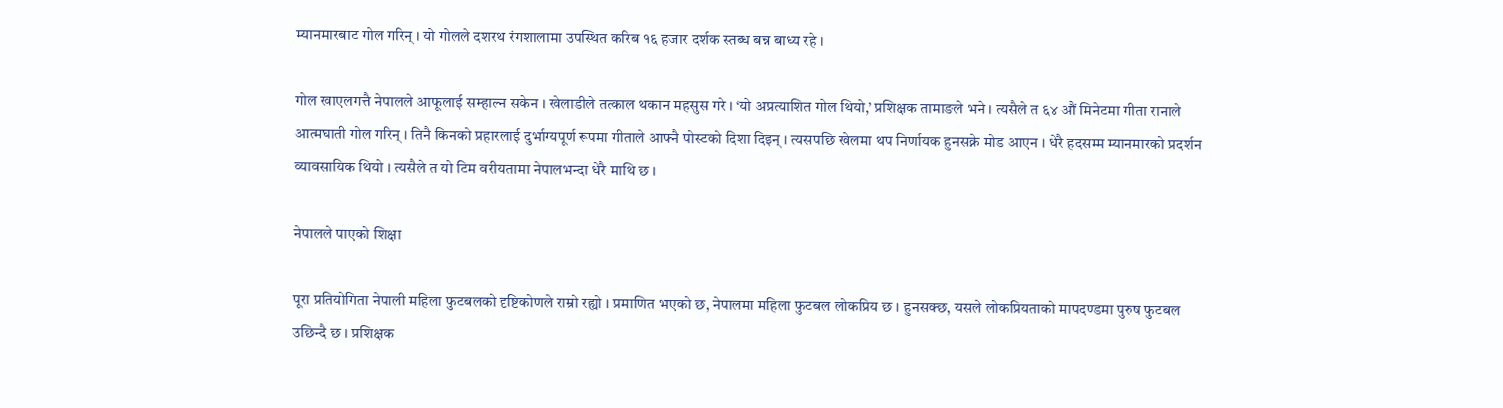म्यानमारबाट गोल गरिन् । यो गोलले दशरथ रंगशालामा उपस्थित करिब १६ हजार दर्शक स्तब्ध बन्न बाध्य रहे ।

गोल खाएलगत्तै नेपालले आफूलाई सम्हाल्न सकेन । खेलाडीले तत्काल थकान महसुस गरे । ‘यो अप्रत्याशित गोल थियो,’ प्रशिक्षक तामाङले भने । त्यसैले त ६४ औं मिनेटमा गीता रानाले आत्मघाती गोल गरिन् । तिनै किनको प्रहारलाई दुर्भाग्यपूर्ण रूपमा गीताले आफ्नै पोस्टको दिशा दिइन् । त्यसपछि खेलमा थप निर्णायक हुनसक्ने मोड आएन । धेरै हदसम्म म्यानमारको प्रदर्शन व्यावसायिक थियो । त्यसैले त यो टिम वरीयतामा नेपालभन्दा धेरै माथि छ ।

नेपालले पाएको शिक्षा

पूरा प्रतियोगिता नेपाली महिला फुटबलको दृष्टिकोणले राम्रो रह्यो । प्रमाणित भएको छ, नेपालमा महिला फुटबल लोकप्रिय छ । हुनसक्छ, यसले लोकप्रियताको मापदण्डमा पुरुष फुटबल उछिन्दै छ । प्रशिक्षक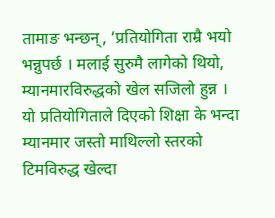तामाङ भन्छन्, ‘प्रतियोगिता राम्रै भयो भन्नुपर्छ । मलाई सुरुमै लागेको थियो, म्यानमारविरुद्धको खेल सजिलो हुन्न । यो प्रतियोगिताले दिएको शिक्षा के भन्दा म्यानमार जस्तो माथिल्लो स्तरको टिमविरुद्ध खेल्दा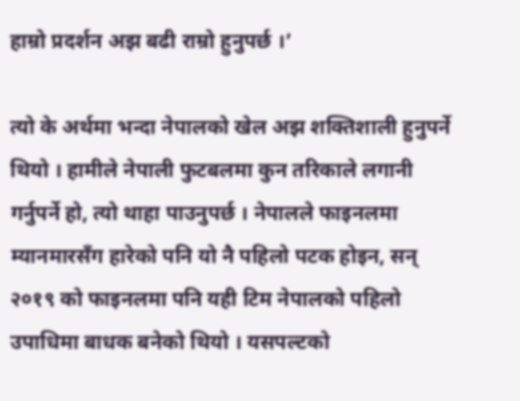हाम्रो प्रदर्शन अझ बढी राम्रो हुनुपर्छ ।’

त्यो के अर्थमा भन्दा नेपालको खेल अझ शक्तिशाली हुनुपर्ने थियो । हामीले नेपाली फुटबलमा कुन तरिकाले लगानी गर्नुपर्ने हो, त्यो थाहा पाउनुपर्छ । नेपालले फाइनलमा म्यानमारसँग हारेको पनि यो नै पहिलो पटक होइन, सन् २०१९ को फाइनलमा पनि यही टिम नेपालको पहिलो उपाधिमा बाधक बनेको थियो । यसपल्टको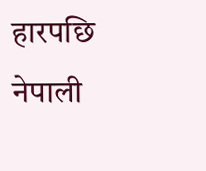हारपछि नेपाली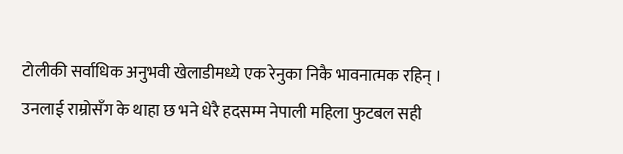टोलीकी सर्वाधिक अनुभवी खेलाडीमध्ये एक रेनुका निकै भावनात्मक रहिन् । उनलाई राम्रोसँग के थाहा छ भने धेरै हदसम्म नेपाली महिला फुटबल सही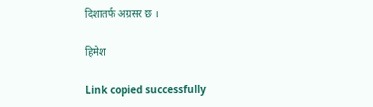दिशातर्फ अग्रसर छ ।

हिमेश

Link copied successfully